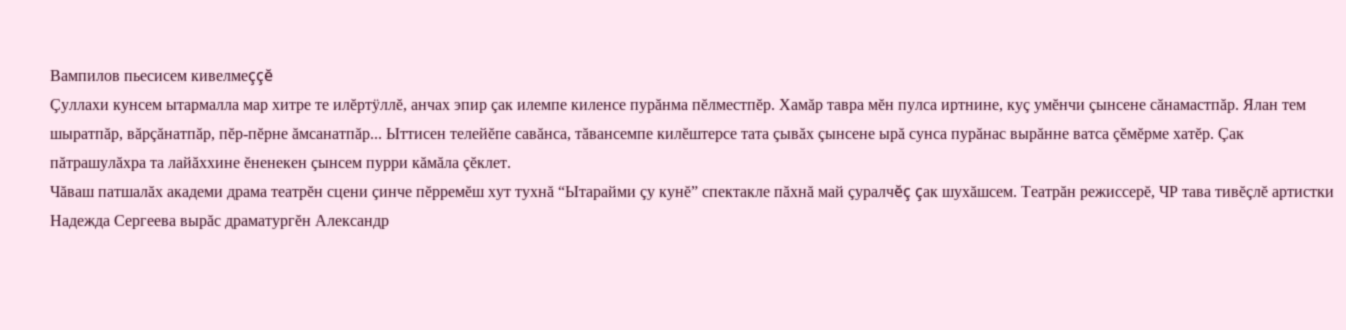Вампилов пьесисем кивелмеççĕ
Çуллахи кунсем ытармалла мар хитре те илĕртÿллĕ, анчах эпир çак илемпе киленсе пурăнма пĕлместпĕр. Хамăр тавра мĕн пулса иртнине, куç умĕнчи çынсене сăнамастпăр. Ялан тем шыратпăр, вăрçăнатпăр, пĕр-пĕрне ăмсанатпăр... Ыттисен телейĕпе савăнса, тăвансемпе килĕштерсе тата çывăх çынсене ырă сунса пурăнас вырăнне ватса çĕмĕрме хатĕр. Çак пăтрашулăхра та лайăххине ĕненекен çынсем пурри кăмăла çĕклет.
Чăваш патшалăх академи драма театрĕн сцени çинче пĕрремĕш хут тухнă “Ытарайми çу кунĕ” спектакле пăхнă май çуралчĕç çак шухăшсем. Театрăн режиссерĕ, ЧР тава тивĕçлĕ артистки Надежда Сергеева вырăс драматургĕн Александр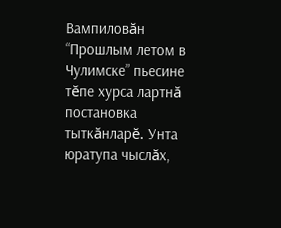Вампиловăн “Прошлым летом в Чулимске” пьесине тĕпе хурса лартнă постановка тыткăнларĕ. Унта юратупа чыслăх,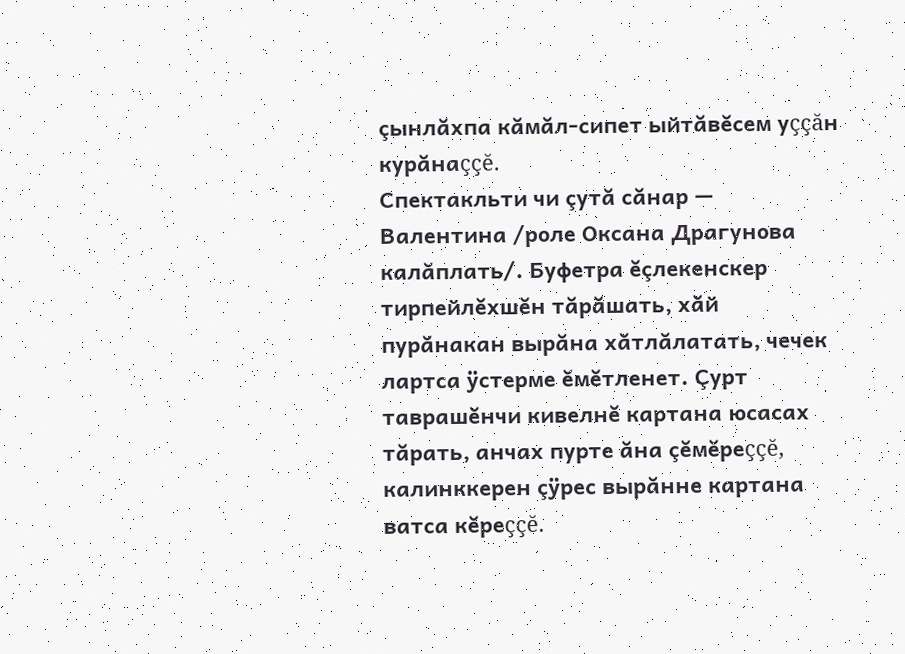çынлăхпа кăмăл-сипет ыйтăвĕсем уççăн курăнаççĕ.
Спектакльти чи çутă сăнар — Валентина /роле Оксана Драгунова калăплать/. Буфетра ĕçлекенскер тирпейлĕхшĕн тăрăшать, хăй пурăнакан вырăна хăтлăлатать, чечек лартса ÿстерме ĕмĕтленет. Çурт таврашĕнчи кивелнĕ картана юсасах тăрать, анчах пурте ăна çĕмĕреççĕ, калинккерен çÿрес вырăнне картана ватса кĕреççĕ.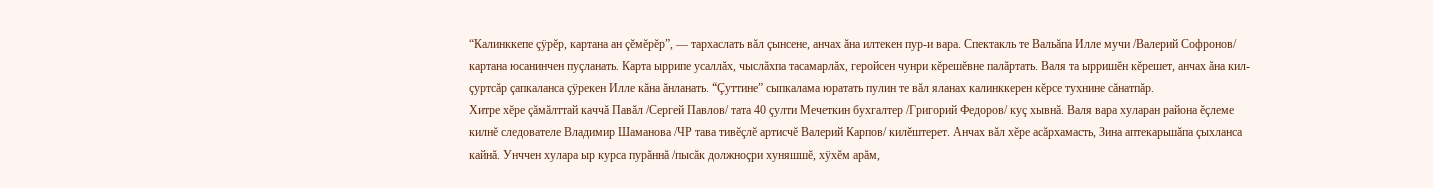“Калинккепе çÿрĕр, картана ан çĕмĕрĕр”, — тархаслать вăл çынсене, анчах ăна илтекен пур-и вара. Спектакль те Вальăпа Илле мучи /Валерий Софронов/ картана юсанинчен пуçланать. Карта ыррипе усаллăх, чыслăхпа тасамарлăх, геройсен чунри кĕрешĕвне палăртать. Валя та ырришĕн кĕрешет, анчах ăна кил-çуртсăр çапкаланса çÿрекен Илле кăна ăнланать. “Çуттине” сыпкалама юратать пулин те вăл яланах калинккерен кĕрсе тухнине сăнатпăр.
Хитре хĕре çăмăлттай каччă Павăл /Сергей Павлов/ тата 40 çулти Мечеткин бухгалтер /Григорий Федоров/ куç хывнă. Валя вара хуларан района ĕçлеме килнĕ следователе Владимир Шаманова /ЧР тава тивĕçлĕ артисчĕ Валерий Карпов/ килĕштерет. Анчах вăл хĕре асăрхамасть, Зина аптекарьшăпа çыхланса кайнă. Унччен хулара ыр курса пурăннă /пысăк должноçри хуняшшĕ, хÿхĕм арăм,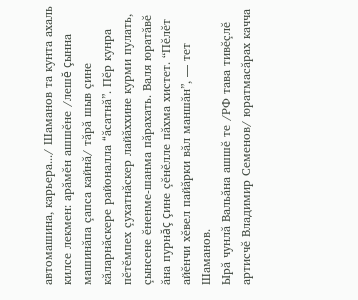автомашина, карьера.../ Шаманов та кунта ахаль килсе лекмен: арăмĕн ашшĕне /лешĕ çынна машинăпа çапса кайнă/ тăрă шыв çине кăларнăскере районалла “ăсатнă”. Пĕр кунра пĕтĕмпех çухатнăскер лайăххине курми пулать, çынсене ĕненме-шанма пăрахать. Валя юратăвĕ ăна пурнăç çине çĕнĕлле пăхма хистет. “Пĕлĕт айĕнчи хĕвел пайăрки вăл маншăн”, — тет Шаманов.
Ырă чунлă Вальăна ашшĕ те /РФ тава тивĕçлĕ артисчĕ Владимир Семенов/ юратмасăрах качча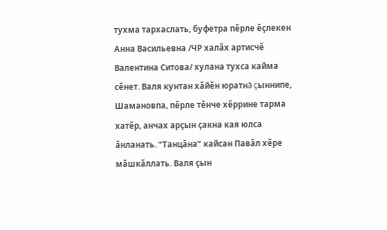тухма тархаслать, буфетра пĕрле ĕçлекен Анна Васильевна /ЧР халăх артисчĕ Валентина Ситова/ хулана тухса кайма сĕнет. Валя кунтан хăйĕн юратнă çыннипе, Шамановпа, пĕрле тĕнче хĕррине тарма хатĕр, анчах арçын çакна кая юлса ăнланать. “Танцăна” кайсан Павăл хĕре мăшкăллать. Валя çын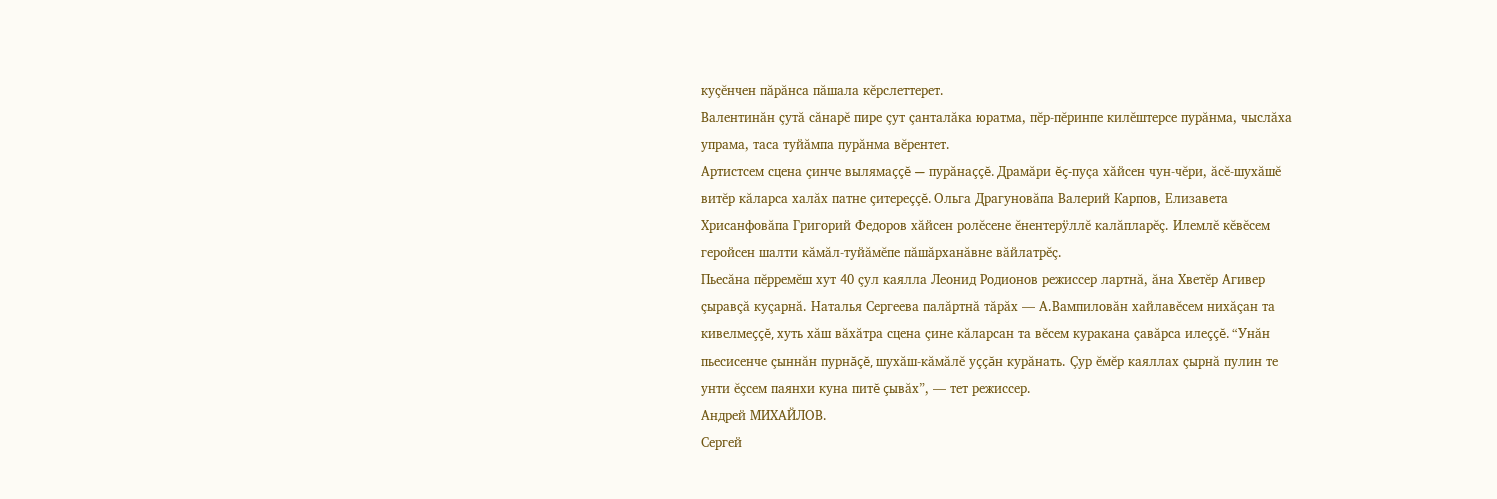куçĕнчен пăрăнса пăшала кĕрслеттерет.
Валентинăн çутă сăнарĕ пире çут çанталăка юратма, пĕр-пĕринпе килĕштерсе пурăнма, чыслăха упрама, таса туйăмпа пурăнма вĕрентет.
Артистсем сцена çинче вылямаççĕ — пурăнаççĕ. Драмăри ĕç-пуçа хăйсен чун-чĕри, ăсĕ-шухăшĕ витĕр кăларса халăх патне çитереççĕ. Ольга Драгуновăпа Валерий Карпов, Елизавета Хрисанфовăпа Григорий Федоров хăйсен ролĕсене ĕнентерÿллĕ калăпларĕç. Илемлĕ кĕвĕсем геройсен шалти кăмăл-туйăмĕпе пăшăрханăвне вăйлатрĕç.
Пьесăна пĕрремĕш хут 40 çул каялла Леонид Родионов режиссер лартнă, ăна Хветĕр Агивер çыравçă куçарнă. Наталья Сергеева палăртнă тăрăх — А.Вампиловăн хайлавĕсем нихăçан та кивелмеççĕ, хуть хăш вăхăтра сцена çине кăларсан та вĕсем куракана çавăрса илеççĕ. “Унăн пьесисенче çыннăн пурнăçĕ, шухăш-кăмăлĕ уççăн курăнать. Çур ĕмĕр каяллах çырнă пулин те унти ĕçсем паянхи куна питĕ çывăх”, — тет режиссер.
Андрей МИХАЙЛОВ.
Сергей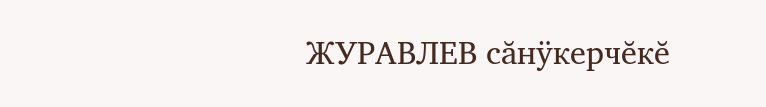ЖУРАВЛЕВ сăнÿкерчĕкĕ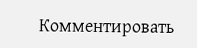Комментировать